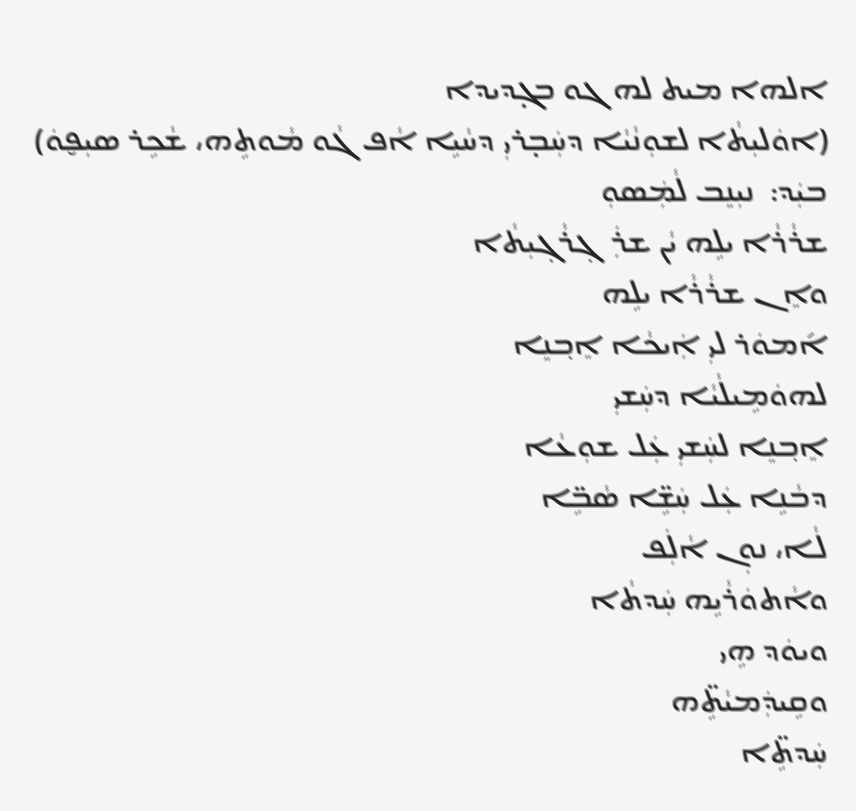ܐܠܗܐ ܡܝܬ ܠܗ ܓܘ ܒܓ̣ܕܝܕܐ
(ܐܘܿܠܝܼܬܵܐ ܠܫܘܼܢܵܝܵܐ ܕܚܲܒ̣ܪܝܼ ܕܚܵܝܹܐ ܐܵܦ ܓܵܘ ܡܵܘܬܹܗ، ܫܵܟܹܪ ܣܝܼܦ̮ܘܿ)
ܒܝܲܕ:  ܢܝܼܢܸܒ ܠܵܡܲܣܘܼ
ܫܪܵܪܵܐ ܝܠܹܗ ܝܵܢ ܫܪܲܓ݂ܪܵܓ݂ܝܼܬܵܐ
ܘܐܸܢ ܫܪܵܪܵܐ ܝܠܹܗ
ܐ݇ܡܘܿܪ ܠܝܼ ܐܲܝܟܵܐ ܐܸܒ݂ܢܸܐ
ܠܗܘܿܡܹܝܠܵܝܵܐ ܕܚܲܫܝܼ
ܐܸܒ݂ܢܸܐ ܠܚܲܫܝܼ ܥܲܠ ܫܘܼܥܵܐ
ܕܒܵܢܹܐ ܥܲܠ ܚܲܫܹ̈ܐ ܣܵܒܹ̈ܐ
ܠܵܐ، ܢܘܼܢ ܐܵܠܲܦ
ܘܐܵܬܘܿܪܵܝܹܗ ܚܲܕܬܵܐ
ܘܝܘܿܕ ܗܹܝ
ܘܩܹܝܕܲܡܝܵܬܹ̈ܗ
ܚܲܕܬܹ̈ܐ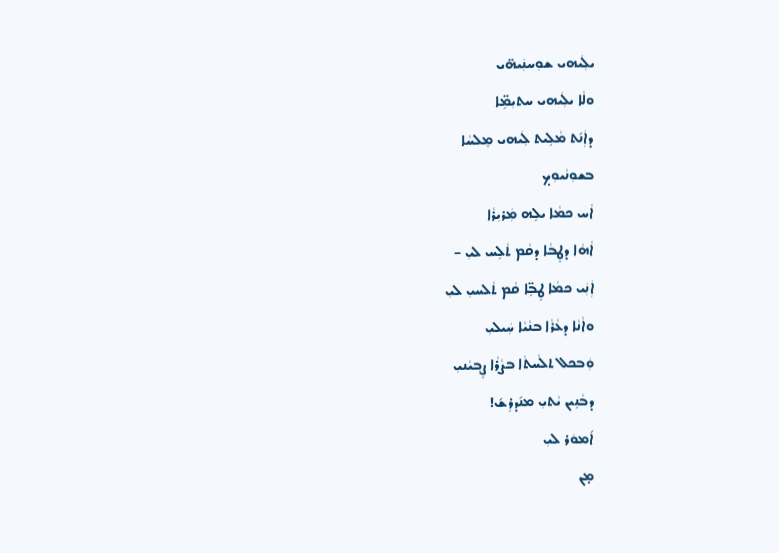ܝܠܲܝܗܝ ܫܘܼܚܢܲܝܗ̈ܝ
ܘܠܵܐ ܝܠܲܝܗܝ ܚܬܝܼܡܹ̈ܐ
ܕܐܲܢ݇ܬ ܡܵܠܹܝܬ ܠܲܝܗܝ ܡܸܠܚܵܐ
ܒܫܘܼܢܵܝܘܼܟ̣
ܐܵܚ ܟܡܵܐ ܝܠܹܗ ܡܲܪܝܼܪܵܐ
ܐܵܗܵܐ ܕܛܸܒܵܐ ܕܩܵܡ ܬܵܠܹܚ ܠܝܼ –
ܐܲܢܲܝ ܟܡܵܐ ܛܸܒܹ̈ܐ ܩܵܡ ܬܵܠܚܝܼ ܠܝܼ
ܘܐܵܢܵܐ ܕܥܵܪܵܐ ܒܢܵܝܵܐ ܚܲܝܠܝܼ
ܘܲܒܟܠ ܬܠܵܚܬܵܐ ܒܨܵܪܵܐ ܨܸܒ݂ܝܵܢܝܼ
ܕܒܵܢܹܝܢ ܝܵܬܝܼ ܡܢ݇ܕܪܹܫ݇!
ܐ݇ܡܘܿܪ ܠܝܼ
ܡ̣ܢ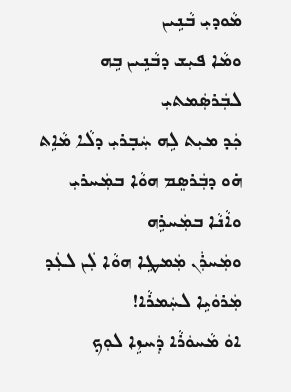ܡܵܘܕܝܼ ܒܵܢܹܝܢ
ܘܡܵܐ ܦܝܼܫ ܕܒܵܢܹܝܢ ܒܹܗ ܠܒܲܪܣܲܡܬܝܼ
ܟܲܕ ܡܝܼܬ ܠܹܗ ܚܲܒ݂ܪܝܼ ܕܠܵܐ ܡܵܐܹܬ
ܗ̇ܘ ܕܒܲܪܣܸܡ ܗܘܵܐ ܒܡܲܚܪܝܼ
ܘܐܵܢܵܐ ܒܡܲܚܪܹܗ
ܘܡܲܚܪܲܢ ܡܲܡܛܹܐ ܗܘܵܐ ܠܲܢ ܠܥܲܕ
ܡܲܪܘܿܝܹܐ ܠܚܲܡܪܵܐ!
ܐܘܿ ܡܵܚܘܿܪܵܐ ܕܲܚܙܹܐ ܠܘܼܟ̣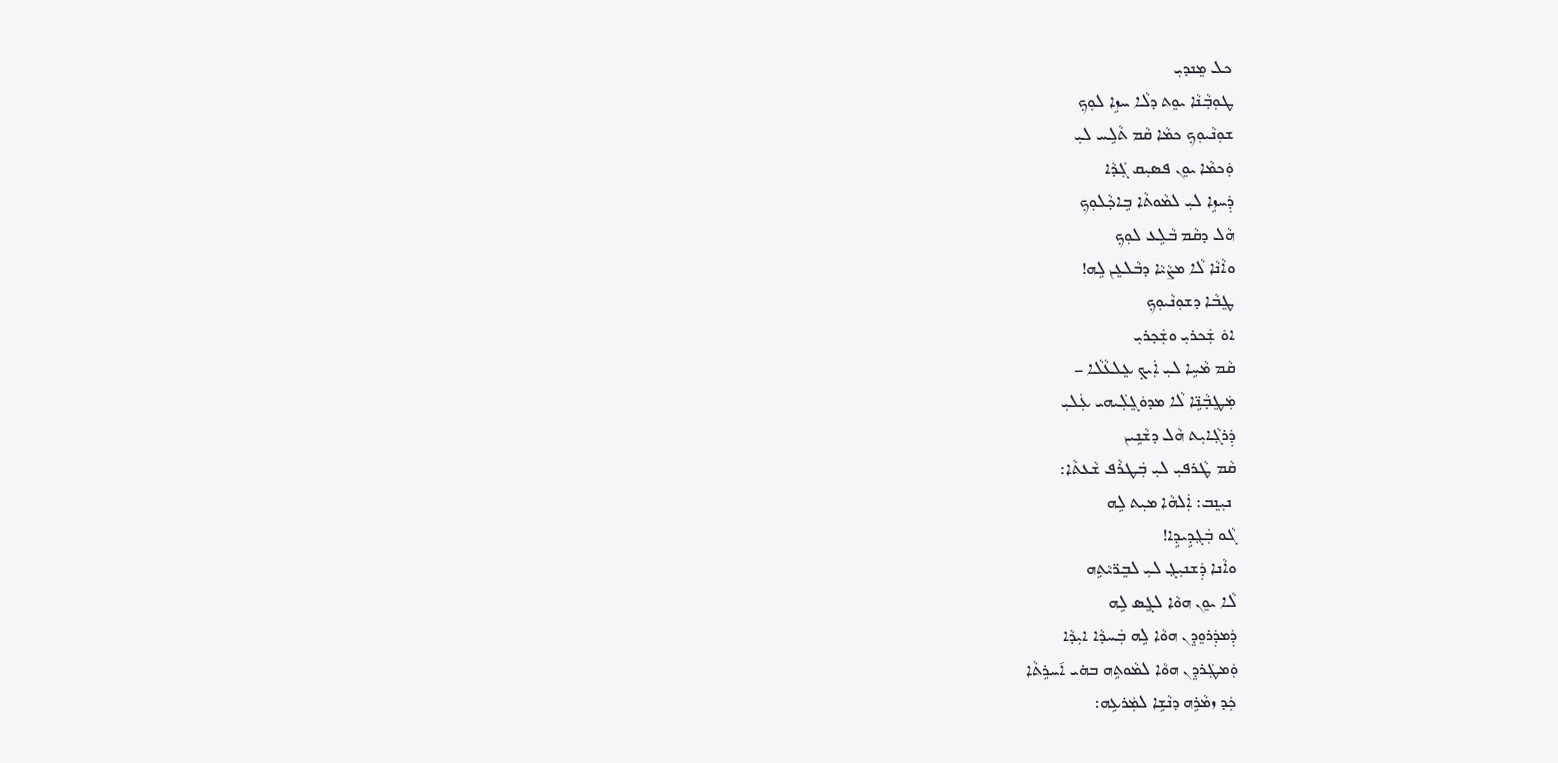ܟܠ ܡܸܢܕܝܼ
ܛܘܼܒ݂ܵܢܵܐ ܝܘܸܬ ܕܠܵܐ ܚܙܹܐ ܠܘܼܟ̣
ܫܘܼܢܵܝܘܼܟ̣ ܟܡܵܐ ܩܵܡ ܬܵܠܹܚ ܠܝܼ
ܘܲܟܡܵܐ ܝܘܸܢ ܦܣܝܼܩ ܓܲܕܵܐ
ܕܲܚܙܹܐ ܠܝܼ ܠܡܵܘܬܵܐ ܒܹܐܟ̣ܵܠܘܼܟ̣
ܗܵܠ ܕܩܵܡ ܒܵܠܹܥ ܠܘܼܟ̣
ܘܐܵܢܵܐ ܠܵܐ ܡܨܵܝܵܐ ܕܒܵܠܥܸܢ ܠܹܗ!
ܛܸܒܵܐ ܕܫܘܼܢܵܝܘܼܟ̣
ܐܘܿ ܫܲܟܪܝܼ ܘܫܲܟ̣ܪܝܼ
ܩܵܡ ܡܵܚܹܐ ܠܝܼ ܐܲܝܟ̣ ܥܸܠܥܵܠܵܐ –
ܡܲܛܸܒ̣ܵܢܹ̈ܐ ܠܵܐ ܡܕܘܿܓܸܠܲܝܗܝ ܥܲܠܝܼ
ܕܲܪܓ݂ܵܐܝܼܬ ܗܵܠ ܕܫܵܢܹܝܢ
ܩܵܡ ܛܵܪܦܝܼ ܠܝܼ ܒܲܛܪܵܦ ܫܵܥܬܵܐ:
 ܢܝܼܢܸܒ: ܐܲܠܗܵܐ ܡܝܼܬ ܠܹܗ
ܓܵܘ ܒܲܓ݂ܕܹܝܕܹܐ!
ܘܐܵܢܐ ܕܲܫܢܝܼܓ݂ ܠܝܼ ܠܒܸܖ̈ܝܵܬܹܗ
ܠܵܐ ܝܘܸܢ ܗܘܵܐ ܠܓܸܣ ܠܹܗ
ܕܲܡܕܲܪܘܸܕܸܢ ܗܘܵܐ ܠܹܗ ܒܲܚܕܵܐ ܐܝܼܕܵܐ
ܘܲܡܛܲܪܕܸܢ ܗܘܵܐ ܠܡܵܘܬܹܗ ܒܗ̇ܝ ܐ݇ܚܪܹܬܵܐ
ܟܲܕ ܙܡܵܪܹܗ ܕܢܵܫܹܐ ܠܡܲܪܥܹܗ: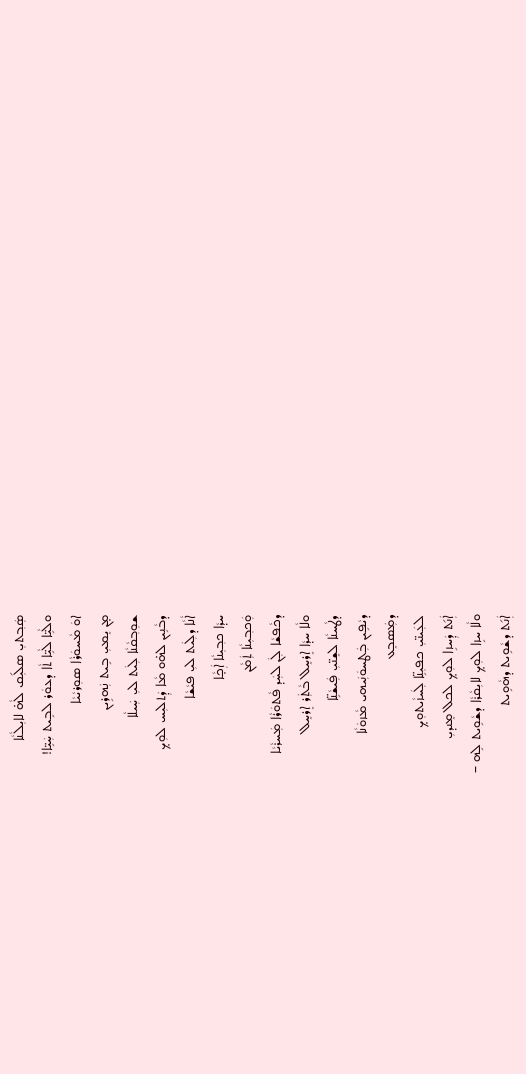ܣܲܒ݂ܬܝܼ ܣܠ݇ܝܼܩ ܠܵܗ̇ ܠܐܝܼܠܵܢܵܐ
ܘܠܵܝܹ̈ܐ ܠܵܝܹ̈ܐ ܬܵܐ ܕܥܘܿܪ ܠܒܹܝܬ ܚܲܝܹ̈ܐ!
ܐܘܿ ܡܵܚܘܿܪܵܐ ܣܘܼܪܝܵܝܵܐ
ܡ̣ܢ ܝܸܡܝܼ ܒܹܝܬ ܢܲܗܪܹܝܢ
ܫܘܼܒ݂ܩܵܢܵܐ ܠܲܝܬ ܠܝܼ ܚܲܝܠܵܐ
ܕܒܵܢܹܝܢ ܠܗ̇ܘ ܡܵܐ ܕܲܬܠܝܼܚ ܠܘܼܟ̣
ܐܵܢܵܐ ܕܠܲܝܬ ܠܝܼ ܦܝܵܫܵܐ
ܚܕܵܐ ܟܒ݂ܝܼܢܵܐ ܐܲܟ̣ܵܐ
ܘܲܟܒ݂ܝܼܢܵܐ ܬܲܡܵܢ
ܕܟܵܦܫܵܐ ܠܲܢ ܠܚܲܕ ܦܵܬܘܿܪܵܐ ܡܲܚܪܵܝܵܐ
ܘܠܵܐ ܚܕܵܐ ܐܸܪܚܸܠ ܒܵܬܲܪ ܐܸܪܚܸܠ
ܕܛܵܚܢܵܐ ܠܫܸܢ̈ܝܼ ܦܲܝܫܵܢܹ̈ܐ
ܕܝܵܦܹܝܢ ܒܲܛܚܘܿܢܲܝܗܝ ܡܵܙܘܿܢܵܐ
ܕܡܲܣܒܸܥ
ܠܥܲܝܢ̈ܝܼ ܟܦܝܼܢܹ̈ܐ ܠܲܚܙܵܝܬܘܼܟ̣
ܐܲܢ݇ܬ ܕܲܚܙܹܐ ܠܘܼܟ̣ ܠܟܠ ܡܸܢܕܝܼ
ܘܠܵܐ ܚܙܹܐ ܠܘܼܟ̣ ܠܐܝܼܩܵܪܵܐ ܕܫܵܘܹܝܬ ܠܹܗ –
ܐܲܢ݇ܬ ܕܫܵܘܹܝܬ ܕܗܵܘܹܝܬ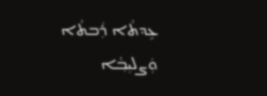ܥܹܕܬܵܐ ܪܲܒܬܵܐ
ܘܲܨܠܝܼܒ݂ܵܐ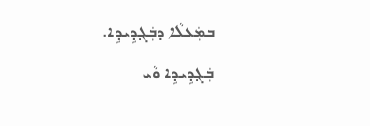ܒܡܲܥܠܵܐ ܕܒܲܓ݂ܕܹܝܕܹܐ.
ܒܲܓ݂ܕܹܝܕܹܐ ܘܵܝ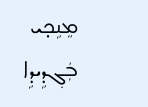ܡܸܢܹܟ̣ܝ ܒܲܓ݂ܕܹܝܕܹܐ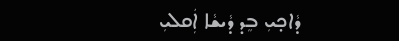ܕܵܐܟ̣ܝܼ ܒܸܕ ܕܵܝܫܵܐ ܐܲܩܠܝܼ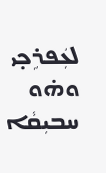ܠܥܲܦܪܹܟ̣ܝ
ܘܗ̇ܘ ܚܒܝܼܩܵܐ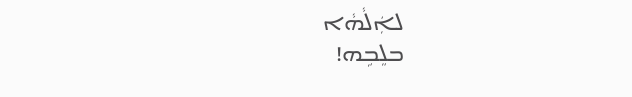ܠܐܲܠܵܗܵܐ
ܒܠܸܒܹܗ!